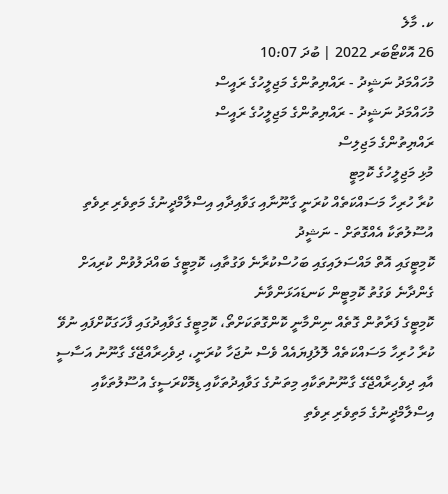ކ. މާލެ
26 އޮކްޓޯބަރ 2022 | ބުދަ 10:07
މުހައްމަދު ނަޝީދު - ރައްޔިތުންގެ މަޖިލީހުގެ ރައީސް
މުހައްމަދު ނަޝީދު - ރައްޔިތުންގެ މަޖިލީހުގެ ރައީސް
ރައްޔިތުންގެ މަޖިލިސް
މުޅި މަޖިލީހުގެ ކޮމިޓީ
ކުރާ ހުރިހާ މަސައްކަތެއް ކުރަނީ ގާނޫނާއި ގަވާއިދާއި އިސްލާމްދީނުގެ މަތިވެރި ރިވެތި އުސޫލުތަކާ އެއްގޮތަށް - ނަޝީދު
ކޮމިޓީގައި އޮތް މައްސަލައިގައި ބަހުސްކުރާނެ ވަގުތާއި، ކޮމިޓީގެ ބައްދަލުވުން ކުރިއަށް ގެންދާނެ ވަގުތު ކޮމިޓީން ކަނޑައަޅަންވާނެ
ކޮމިޓީގެ ފަރާތުން ގޮތެއް ނިންމާނީ ކޮންގޮތަކަށްތޯ، ކޮމިޓީގެ ގަވާއިދުގައި ފާހަގަކޮށްފައި ނުވޭ
ކުރާ ހުރިހާ މަސައްކަތެއް ލޮލުފިޔައެއް ވެސް ނުޖަހާ ކުރަނީ، ދިވެހިރާއްޖޭގެ ގާނޫނު އަސާސީ އާއި ދިވެހިރާއްޖޭގެ ގާނޫނުތަކާއި މިތަނުގެ ގަވާއިދުތަކާއި ޑިމޮކްރަސީގެ އުސޫލުތަކާއި އިސްލާމްދީނުގެ މަތިވެރި ރިވެތި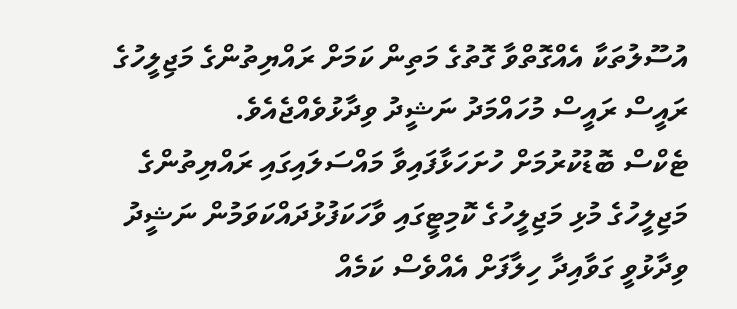އުސޫލުތަކާ އެއްގޮތްވާ ގޮތުގެ މަތިން ކަމަށް ރައްޔިތުންގެ މަޖިލީހުގެ ރައީސް ރައީސް މުހައްމަދު ނަޝީދު ވިދާޅުވެއްޖެއެވެ.
ޓެކްސް ބޮޑުކުރުމަށް ހުށަހަޅާފައިވާ މައްސަލައިގައި ރައްޔިތުންގެ މަޖިލީހުގެ މުޅި މަޖިލީހުގެ ކޮމިޓީގައި ވާހަކަފުޅުދައްކަވަމުން ނަޝީދު ވިދާޅުވީ ގަވާއިދާ ހިލާފަށް އެއްވެސް ކަމެއް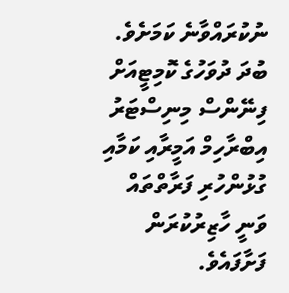ނުކުރައްވާނެ ކަމަށެވެ.
ބުދަ ދުވަހުގެ ކޮމިޓީއަށް ފިނޭންސް މިނިސްޓަރު އިބްރާހިމް އަމީރާއި ކަމާއި ގުޅުންހުރި ފަރާތްތައް ވަނީ ހާޒިރުކުރަން ފަށާފައެވެ.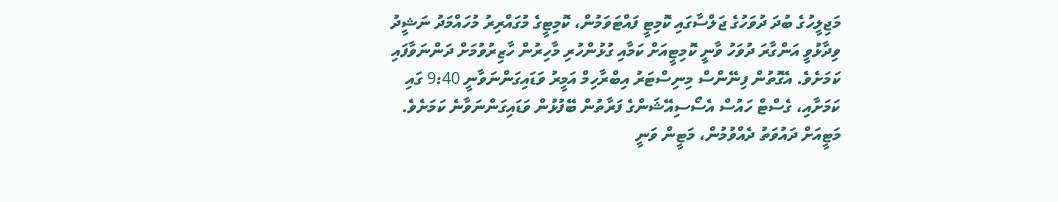މަޖިލީހުގެ ބުދަ ދުވަހުގެ ޖަލްސާގައި ކޮމިޓީ ފައްޓަވަމުން، ކޮމިޓީގެ މުގައްރިރު މުހައްމަދު ނަޝީދު ވިދާޅުވީ އަންގާރަ ދުވަހު ވާނީ ކޮމިޓީއަށް ކަމާއި ގުޅުންހުރި މާހިރުން ހާޒިރުވުމަށް ދަންނަވާފައި ކަމަށެވެ. އެގޮތުން ފިނޭންސް މިނިސްޓަރު އިބްރާހިމް އަމީރު ވަޑައިގަންނަވާނީ 9:40 ގައި ކަމަށާއި، ގެސްޓް ހައުސް އެސޯސިއޭޝަންގެ ފަރާތުން ބޭފުޅުން ވަޑައިގަންނަވާނެ ކަމަށެވެ.
މަޓީއަށް ދައުވަތު ދެއްވުމުން، މަޓީން ވަނީ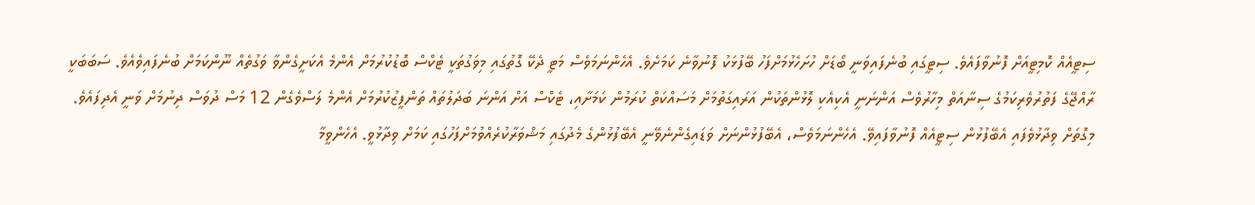ސިޓީއެއް ކޮމިޓީއަށް ފޮނުވާފައެވެ. ސިޓީގައި ބުނެފައިވަނީ ބޯޑަށް ހުށަހެޅުމަށްފަހު ބޭފުޅަކު ފޮނުވާނެ ކަމަށެވެ. އެހެންނަމަވެސް މަޓީ ދެކޭ ގޮތުގައި މިވަގުތަކީ ޓެކްސް ބޮޑުކުރުމަށް އެންމެ އެކަށީގެންވާ ވަގުތެއް ނޫންކަމަށް ބުނެފައިވެއެވެ. ސަބަބަކީ ރާއްޖޭގެ ފަތުރުވެރިކަމުގެ ސިނާއަތް މިހާރުވެސް އަންނަނީ އެކިއެކި ލޮޅުންތަކުން އަރައިގަތުމަށް މަސައްކަތް ކުރަމުން ކަމަށާއި، ޓެކްސް އަށް އަންނަ ބަދަލުތައް ތަންފީޒުކުރުމަށް އެންމެ ލަސްވެގެން 12 މަސް ދުވަސް ދިނުމަށް ވަނީ އެދިފައެވެ.
މިގޮތަށް ވިދާޅުވެފައި އެބޭފުޅުން ސިޓީއެއް ފޮނުވާފައިވޭ. އެހެންނަމަވެސް، އެބޭފުޅުންނަށް ވަޑައިގެންނެވޭނީ އެބޭފުޅުންގެ މެދުގައި މަޝްވަރާކުރެއްވުމަށްފަހުގައި ކަމަށް ވިދާޅުވީ. އެހެންވީމާ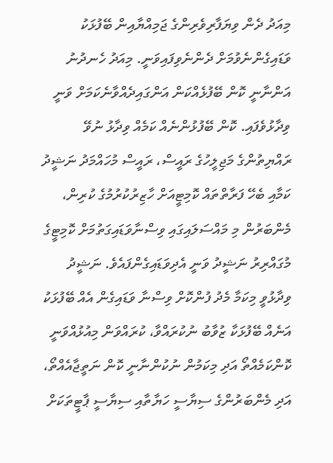މިއަދު ދެން ވިޔަފާރިވެރިންގެ ޖަމިއްޔާއިން ބޭފުޅަކު ވަޑައިގެންނެވުމަށް ދެންނެވިފައިވަނީ. މިއަދު ހެނދުނު އަންނާނީ ކޮން ބޭފުޅެއްކަން އަންގައިދެއްވާނެކަމަށް ވަނީ ވިދާޅުވެފައި. ކޮން ބޭފުޅުންނެއް ކަމެއް ވިދާޅު ނުވޭ
ރައްޔިތުންގެ މަޖިލީހުގެ ރައީސް، ރައީސް މުހައްމަދު ނަޝީދު
ކަމާއި ބެހޭ ފަރާތްތައް ކޮމިޓީއަށް ހާޒިރުކުރުމުގެ ކުރިން، މެންބަރުން މި މައްސަލައިގައި ވިސްނާވަޑައިގަތުމަށް ކޮމިޓީގެ މުގައްރިރު ނަޝީދު ވަނީ އެދިވަޑައިގެންފައެވެ. ނަޝީދު ވިދާޅުވީ މިކަމާ މެދު ފުންކޮށް ވިސްނާ ވަޑައިގެން އެއް ބޭފުޅަކު އަނެއް ބޭފުޅަކާ ޒުވާބު ނުކުރައްވާ، ކުރައްވަން މިއުޅުއްވަނީ ކޮންކަމެއްތޯ އަދި މިކަމުން ނުކުންނާނީ ކޮން ނަތީޖާއެއްތޯ، އަދި މެންބަރުންގެ ސިޔާސީ ހަޔާތާއި ސިޔާސީ ޕާޓީތަކަށް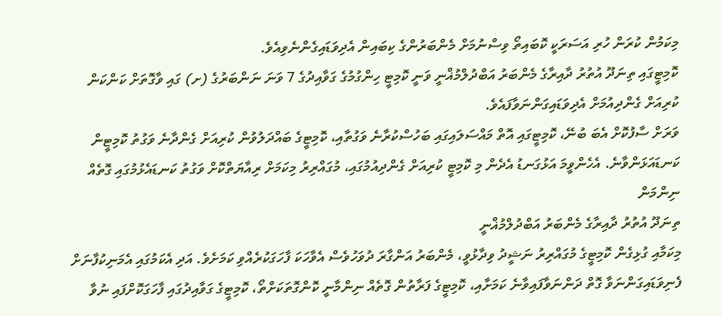މިކަމުން ކުރަން ހުރި އަސަރަކީ ކޮބައިތޯ ވިސްނުމަށް މެންބަރުންގެ ކިބައިން އެދިވަޑައިގެންނެވިއެވެ.
ކޮމިޓީގައި ތިނަދޫ އުތުރު ދާއިރާގެ މެންބަރު އަބްދުލްމުޣްނީ ވަނީ ކޮމިޓީ ހިންގުމުގެ ގަވާއިދުގެ 7 ވަނަ ނަންބަރުގެ (ށ) ގައި ވާގޮތަށް ކަންކަން ކުރިއަށް ގެންދިއުމަށް އެދިވަޑައިގަންނަވާފައެވެ.
ވަރަށް ސާފުކޮށް އެބަ ބުނޭ، ކޮމިޓީގައި އޮތް މައްސަލައިގައި ބަހުސްކުރާނެ ވަގުތާއި، ކޮމިޓީގެ ބައްދަލުވުން ކުރިއަށް ގެންދާނެ ވަގުތު ކޮމިޓީން ކަނޑައަޅަންވާނެ. އެހެންވީމަ އަޅުގަނޑު އެދެން މި ކޮމިޓީ ކުރިއަށް ގެންދިއުމުގައި، މުގައްރިރު މިކަމަށް ރިއާޔަތްކޮށް ވަގުތު ކަނޑައެޅުމުގައި ގޮތެއް ނިންމަން
ތިނަދޫ އުތުރު ދާއިރާގެ މެންބަރު އަބްދުލްމުޣްނީ
މިކަމާއި ގުޅިގެން ކޮމިޓީގެ މުގައްރިރު ނަޝީދު ވިދާޅުވީ، މެންބަރު އަންގާރަ ދުވަހުވެސް އެވާހަކަ ފާހަގަކުރެއްވި ކަމަށެވެ. އަދި އެކަމުގައި އެމަނިކުފާނަށް ފެނިވަޑައިގަންނަވާ ގޮތް ދަންނަވާފައިވާނެ ކަމަށާއި، ކޮމިޓީގެ ފަރާތުން ގޮތެއް ނިންމާނީ ކޮންގޮތަކަށްތޯ، ކޮމިޓީގެ ގަވާއިދުގައި ފާހަގަކޮށްފައި ނުވާ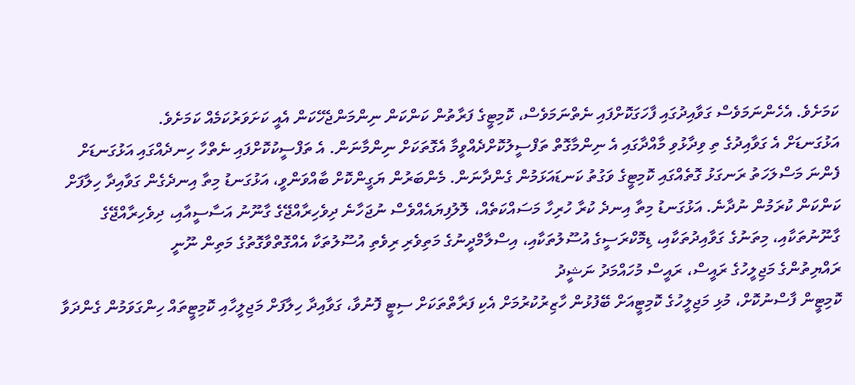ކަމަށެވެ. އެހެންނަމަވެސް ގަވާއިދުގައި ފާހަގަކޮށްފައި ނެތްނަމަވެސް، ކޮމިޓީގެ ފަރާތުން ކަންކަން ނިންމަންޖެހޭކަން އެއީ ކަށަވަރުކަމެއް ކަމަށެވެ.
އަޅުގަނޑަށް އެ ގަވާއިދުގެ ތި ވިދާޅުވި މާއްދާގައި އެ ނިންމާގޮތް ތަފްސީލުކޮށްދެއްވީމާ އެގޮތަކަށް ނިންމާނަން. އެ ތަފްސީކުކޮށްފައި ނެތްހާ ހިނދެއްގައި އަޅުގަނޑަށް ފެންނަ މަސްލަހަތު ރަނގަޅު ގޮތެއްގައި ކޮމިޓީގެ ވަގުތު ކަނޑައަޅަމުން ގެންދާނަން. މެންބަރުން ޔަގީންކޮށް ބާއްވަންވީ، އަޅުގަނޑު މިތާ އިނދެގެން ގަވާއިދާ ހިލާފަށް ކަންކަން ކުރަމުން ނުދާނެ. އަޅުގަނޑު މިތާ އިނދެ ކުރާ ހުރިހާ މަސައްކަތެއް، ލޮލުފިޔައެއްވެސް ނުޖަހާނެ ދިވެހިރާއްޖޭގެ ގާނޫނު އަސާސީއާއި، ދިވެހިރާއްޖޭގެ ގާނޫނުތަކާއި، މިތަނުގެ ގަވާއިދުތަކާއި، ޑިމޮކްރަސީގެ އުސޫލުތަކާއި، އިސްލާމްދީނުގެ މަތިވެރި ރިވެތި އުސޫލުތަކާ އެއްގޮތްވާގޮތުގެ މަތިން ނޫނީ
ރައްޔިތުންގެ މަޖިލީހުގެ ރައީސް، ރައީސް މުހައްމަދު ނަޝީދު
ކޮމިޓީން ފާސްނުކޮށް، މުޅި މަޖިލީހުގެ ކޮމިޓީއަށް ބޭފުޅުން ހާޒިރުކުރުމަށް އެކި ފަރާތްތަކަށް ސިޓީ ފޮނުވާ، ގަވާއިދާ ހިލާފަށް މަޖިލީހާއި ކޮމިޓީތައް ހިންގަވަމުން ގެންދަވާ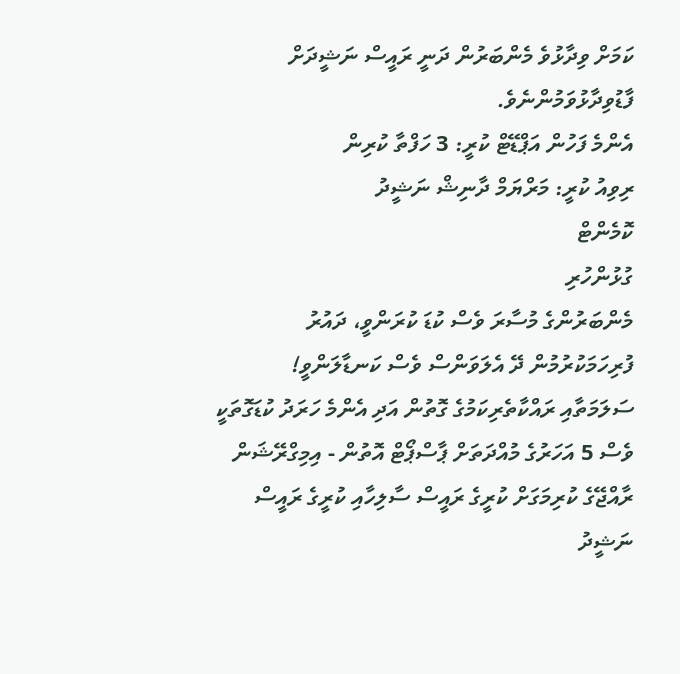ކަމަށް ވިދާޅުވެ މެންބަރުން ދަނީ ރައީސް ނަޝީދަށް ފާޑުވިދާޅުވަމުންނެވެ.
އެންމެ ފަހުން އަޕްޑޭޓް ކުރީ: 3 ހަފްތާ ކުރިން
ރިވިއު ކުރީ: މަރްޔަމް ދާނިޝް ނަޝީދު
ކޮމެންޓް
ގުޅުންހުރި
މެންބަރުންގެ މުސާރަ ވެސް ކުޑަ ކުރަންވީ، ދައުރު ފުރިހަމަކުރުމުން ދޭ އެލަވަންސް ވެސް ކަނޑާލަންވީ!
ސަލަމަތާއި ރައްކާތެރިކަމުގެ ގޮތުން އަދި އެންމެ ހަރަދު ކުޑަގޮތަކީ ވެސް 5 އަހަރުގެ މުއްދަތަށް ޕާސްޕޯޓް އޮތުން - އިމިގްރޭޝަން
ރާއްޖޭގެ ކުރިމަގަށް ކުރީގެ ރައީސް ސާލިހާއި ކުރީގެ ރައީސް ނަޝީދު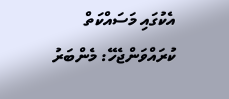އެކުގައި މަސައްކަތް ކުރައްވަންޖެހޭ: މެންބަރު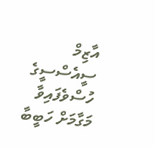އާޒިމް
ސީއެސްސީގެ ހުސްވެފައިވާ މަގާމަށް ހަބީބާ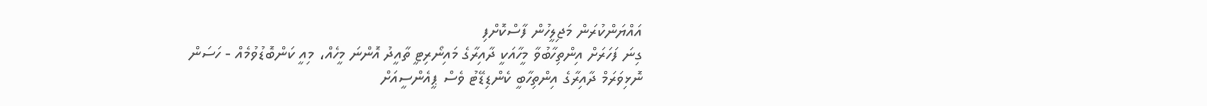އައްޔަންކުރަން މަޖިލީހުން ފާސްކޮށްފި
ގިނަ ފަހަރަށް އިންތިހާބުވާ މީހާއަކީ ދާއިރާގެ މައިނޯރިޓީ ތާއީދު އޮންނަ މީހެއް، މިއީ ކަންބޮޑުވުމެއް - ހަސަން
ނޮޅިވަރަމް ދާއިރާގެ އިންތިހާބީ ކެންޑިޑޭޓު ވެސް ޕީއެންސީއަށް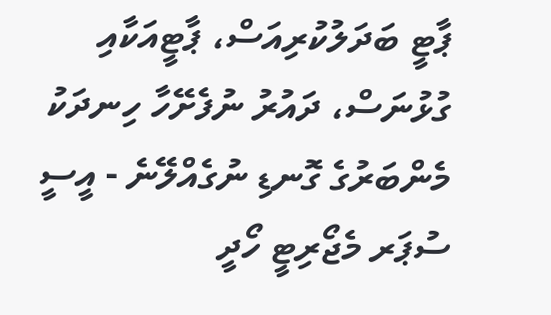ޕާޓީ ބަދަލުކުރިއަސް، ޕާޓީއަކާއި ގުޅުނަސް، ދައުރު ނުފެށޭހާ ހިނދަކު މެންބަރުގެ ގޮނޑި ނުގެއްލޭނެ - އީސީ
ސުޕަރ މެޖޯރިޓީ ހޯދީ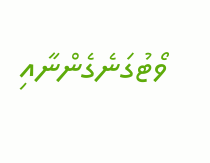ވޯޓުގަނެގެންނާއި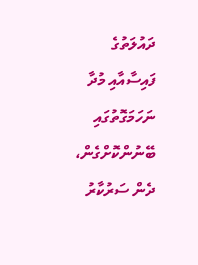ދައުލަތުގެ ފައިސާއާއި މުދާ ނަހަމަގޮތުގައި ބޭނުންކޮށްގެން، ދެން ސަރުކާރު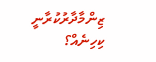ޒިންމާދާރުކުރާނީ ކިހިނެއް؟